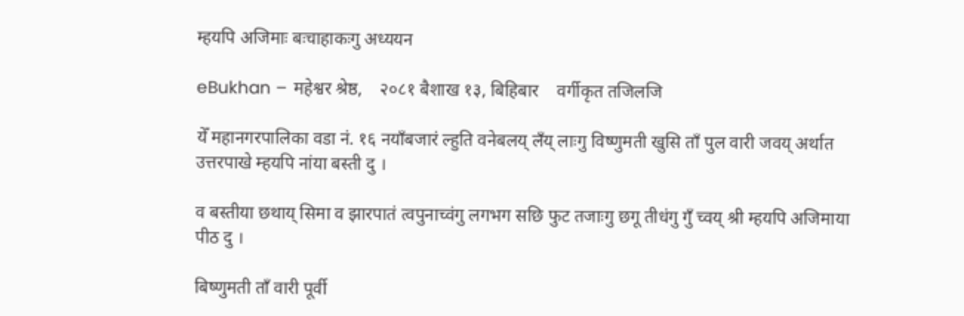म्हयपि अजिमाः बःचाहाकःगु अध्ययन

eBukhan – महेश्वर श्रेष्ठ,    २०८१ बैशाख १३, बिहिबार    वर्गीकृत तजिलजि

येँ महानगरपालिका वडा नं. १६ नयाँबजारं ल्हुति वनेबलय् लँय् लाःगु विष्णुमती खुसि ताँ पुल वारी जवय् अर्थात उत्तरपाखे म्हयपि नांया बस्ती दु ।

व बस्तीया छथाय् सिमा व झारपातं त्वपुनाच्वंगु लगभग सछि फुट तजाःगु छगू तीधंगु गुँ च्वय् श्री म्हयपि अजिमाया पीठ दु ।

बिष्णुमती ताँ वारी पूर्वी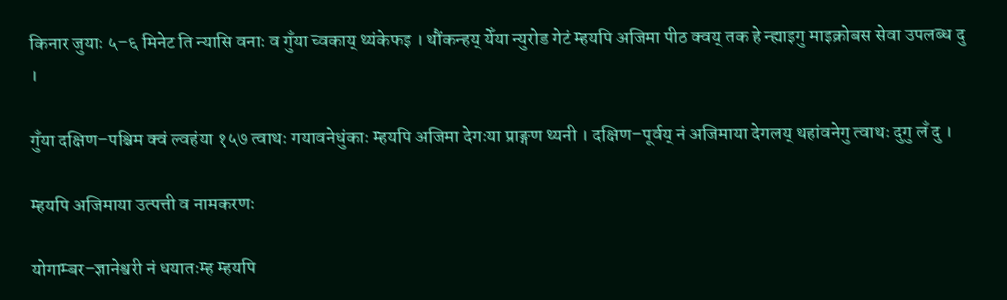किनार जुयाः ५–६ मिनेट ति न्यासि वनाः व गुँया च्वकाय् थ्यंकेफइ । थौंकन्हय् येँया न्युरोड गेटं म्हयपि अजिमा पीठ क्वय् तक हे न्ह्याइगु माइक्रोबस सेवा उपलब्ध दु ।

गुँया दक्षिण–पश्चिम क्वं ल्वहंया १५७ त्वाथः गयावनेधुंकाः म्हयपि अजिमा देगःया प्राङ्गण थ्यनी । दक्षिण–पूर्वय् नं अजिमाया देगलय् थहांवनेगु त्वाथः दुगु लँ दु ।

म्हयपि अजिमाया उत्पत्ती व नामकरणः

योगाम्बर–ज्ञानेश्वरी नं धयातःम्ह म्हयपि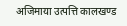अजिमाया उत्पत्ति कालखण्ड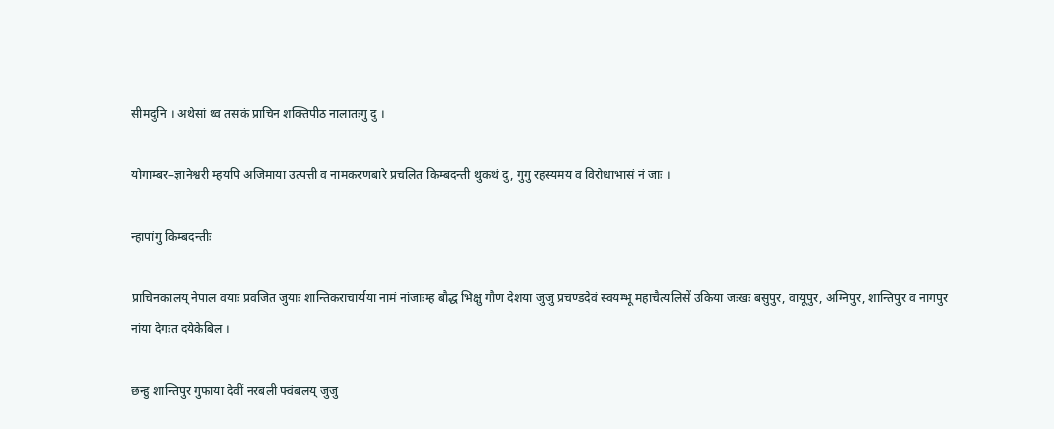सीमदुनि । अथेसां थ्व तसकं प्राचिन शक्तिपीठ नालातःगु दु ।

योगाम्बर–ज्ञानेश्वरी म्हयपि अजिमाया उत्पत्ती व नामकरणबारे प्रचलित किम्बदन्ती थुकथं दु, गुगु रहस्यमय व विरोधाभासं नं जाः ।

न्हापांगु किम्बदन्तीः

प्राचिनकालय् नेपाल वयाः प्रवजित जुयाः शान्तिकराचार्यया नामं नांजाःम्ह बौद्ध भिक्षु गौण देशया जुजु प्रचण्डदेवं स्वयम्भू महाचैत्यलिसें उकिया जःखः बसुपुर, वायूपुर, अग्निपुर, शान्तिपुर व नागपुर नांया देगःत दयेकेबिल ।

छन्हु शान्तिपुर गुफाया देवीं नरबली फ्वंबलय् जुजु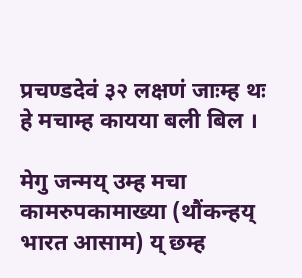प्रचण्डदेवं ३२ लक्षणं जाःम्ह थः हे मचाम्ह कायया बली बिल ।

मेगु जन्मय् उम्ह मचा कामरुपकामाख्या (थौंकन्हय् भारत आसाम) य् छम्ह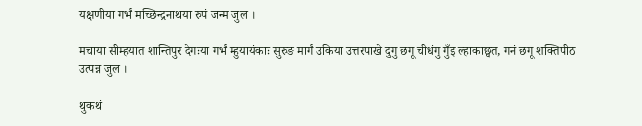यक्षणीया गर्भं मच्छिन्द्रनाथया रुपं जन्म जुल ।

मचाया सीम्हयात शान्तिपुर देगःया गर्भं म्हुयायंकाः सुरुङ मार्गं उकिया उत्तरपाखे दुगु छगू चीधंगु गुँइ ल्हाकाछ्वत, गनं छगू शक्तिपीठ उत्पन्न जुल ।

थुकथं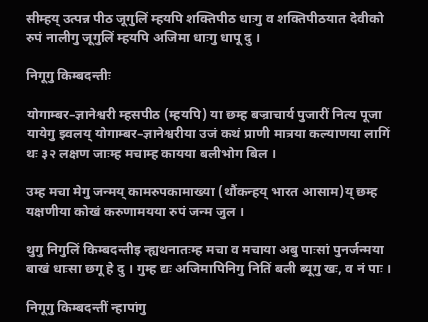सीम्हय् उत्पन्न पीठ जूगुलिं म्हयपि शक्तिपीठ धाःगु व शक्तिपीठयात देवीको रुपं नालीगु जूगुलिं म्हयपि अजिमा धाःगु धापू दु ।

निगूगु किम्बदन्तीः

योगाम्बर–ज्ञानेश्वरी म्हसपीठ (म्हयपि) या छम्ह बज्राचार्य पुजारीं नित्य पूजा यायेगु झ्वलय् योगाम्बर–ज्ञानेश्वरीया उजं कथं प्राणी मात्रया कल्याणया लागिं थः ३२ लक्षण जाःम्ह मचाम्ह कायया बलीभोग बिल ।

उम्ह मचा मेगु जन्मय् कामरुपकामाख्या (थौंकन्हय् भारत आसाम)य् छम्ह यक्षणीया कोखं करुणामयया रुपं जन्म जुल ।

थुगु निगुलिं किम्बदन्तीइ न्ह्यथनातःम्ह मचा व मचाया अबु पाःसां पुनर्जन्मया बाखं धाःसा छगू हे दु । गुम्ह द्यः अजिमापिनिगु नितिं बली ब्यूगु खः, व नं पाः ।

निगूगु किम्बदन्तीं न्हापांगु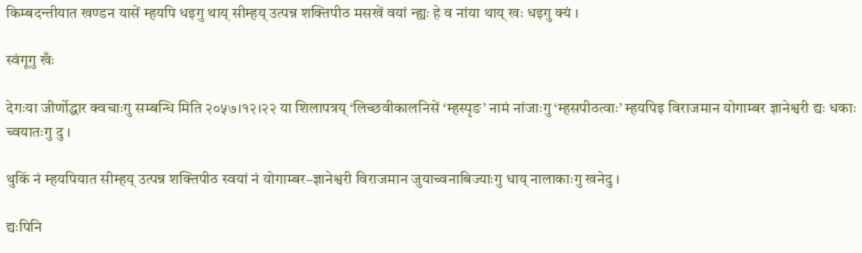किम्बदन्तीयात खण्डन यासें म्हयपि धइगु थाय् सीम्हय् उत्पन्न शक्तिपीठ मसखें वयां न्ह्यः हे व नांया थाय् खः धइगु क्यं ।

स्वंगूगु खँः

देगःया जीर्णोद्धार क्वचाःगु सम्बन्धि मिति २०५७।१२।२२ या शिलापत्रय् ‘लिच्छवीकालनिसें ‘म्हस्पृङ’ नामं नांजाःगु ‘म्हसपीठत्वाः’ म्हयपिइ विराजमान योगाम्बर ज्ञानेश्वरी द्यः धकाः च्वयातःगु दु ।

थुकिं नं म्हयपियात सीम्हय् उत्पन्न शक्तिपीठ स्वयां नं योगाम्बर–ज्ञानेश्वरी विराजमान जुयाच्वनाबिज्याःगु धाय् नालाकाःगु खनेदु ।

द्यःपिनि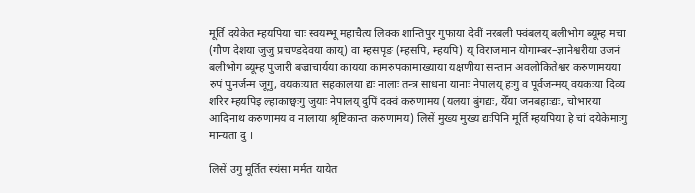मूर्ति दयेकेत म्हयपिया चाः स्वयम्भू महाचैत्य लिक्क शान्तिपुर गुफाया देवीं नरबली फ्वंबलय् बलीभोग ब्यूम्ह मचा (गौण देशया जुजु प्रचण्डदेवया काय्) वा म्हसपृङ (म्हसपि, म्हयपि) य् विराजमान योगाम्बर–ज्ञानेश्वरीया उजनं बलीभोग ब्यूम्ह पुजारी बज्राचार्यया कायया कामरुपकामाख्याया यक्षणीया सन्तान अवलोकितेश्वर करुणामयया रुपं पुनर्जन्म जूगु, वयकःयात सहकालया द्यः नालाः तन्त्र साधना यानाः नेपालय् हःगु व पूर्वजन्मय् वयकःया दिव्य शरिर म्हयपिइ ल्हाकाछ्वःगु जुयाः नेपालय् दुपिं दक्वं करुणामय (यलया बुंगद्यः, येँया जनबहाःद्यः, चोभारया आदिनाथ करुणामय व नालाया श्रृष्टिकान्त करुणामय) लिसें मुख्य मुख्य द्यःपिनि मूर्ति म्हयपिया हे चां दयेकेमाःगु मान्यता दु ।

लिसें उगु मूर्तित स्यंसा मर्मत यायेत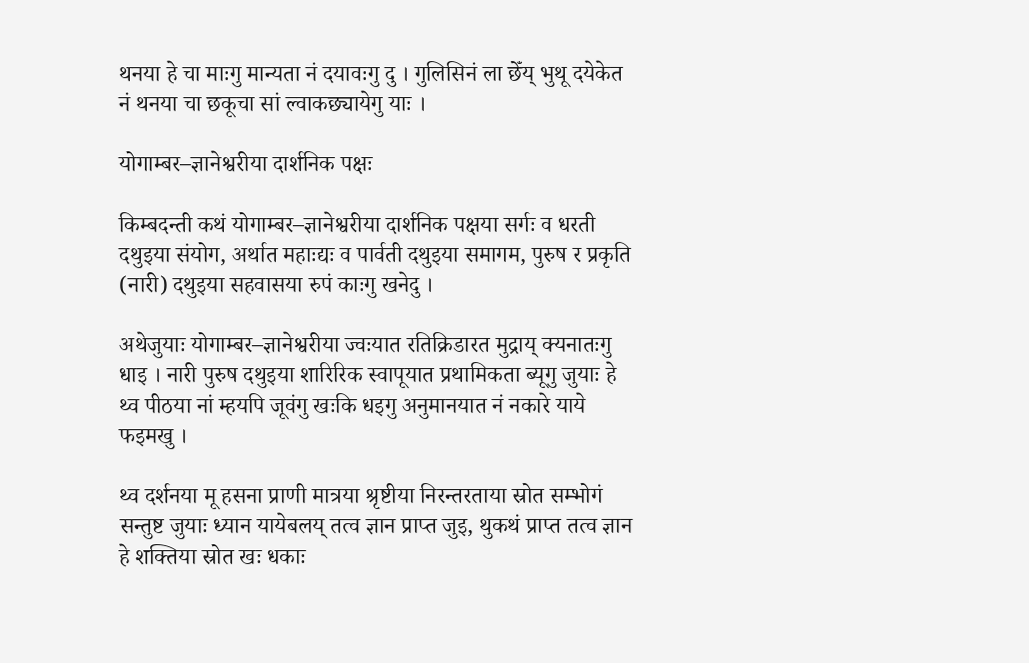थनया हे चा माःगु मान्यता नं दयावःगु दु । गुलिसिनं ला छेँय् भुथू दयेकेत नं थनया चा छकूचा सां ल्वाकछ्यायेगु याः ।

योगाम्बर–ज्ञानेश्वरीया दार्शनिक पक्षः

किम्बदन्ती कथं योगाम्बर–ज्ञानेश्वरीया दार्शनिक पक्षया सर्गः व धरती दथुइया संयोग, अर्थात महाःद्यः व पार्वती दथुइया समागम, पुरुष र प्रकृति (नारी) दथुइया सहवासया रुपं काःगु खनेदु ।

अथेजुयाः योगाम्बर–ज्ञानेश्वरीया ज्वःयात रतिक्रिडारत मुद्राय् क्यनातःगु धाइ । नारी पुरुष दथुइया शारिरिक स्वापूयात प्रथामिकता ब्यूगु जुयाः हे थ्व पीठया नां म्हयपि जूवंगु खःकि धइगु अनुमानयात नं नकारे याये फइमखु ।

थ्व दर्शनया मू हसना प्राणी मात्रया श्रृष्टीया निरन्तरताया स्रोत सम्भोगं सन्तुष्ट जुयाः ध्यान यायेबलय् तत्व ज्ञान प्राप्त जुइ, थुकथं प्राप्त तत्व ज्ञान हे शक्तिया स्रोत खः धकाः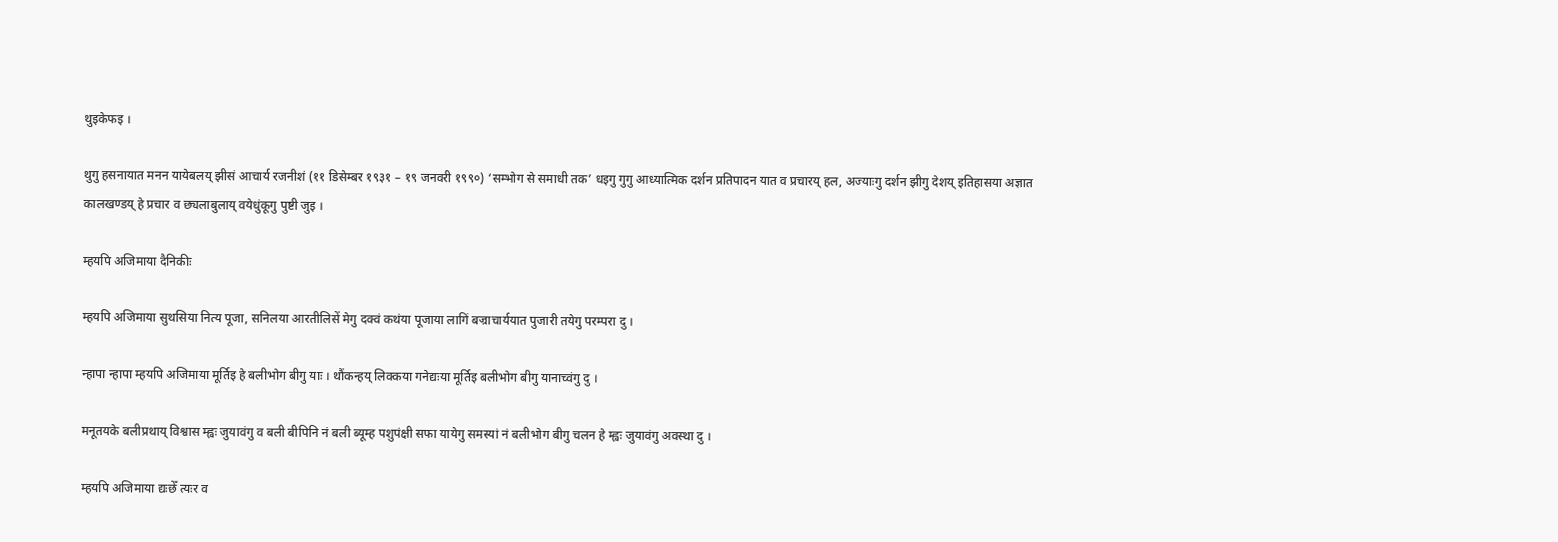थुइकेफइ ।

थुगु हसनायात मनन यायेबलय् झीसं आचार्य रजनीशं (११ डिसेम्बर १९३१ – १९ जनवरी १९९०) ‘सम्भोग से समाधी तक’ धइगु गुगु आध्यात्मिक दर्शन प्रतिपादन यात व प्रचारय् हल, अज्याःगु दर्शन झीगु देशय् इतिहासया अज्ञात कालखण्डय् हे प्रचार व छ्यलाबुलाय् वयेधुंकूगु पुष्टी जुइ ।

म्हयपि अजिमाया दैनिकीः

म्हयपि अजिमाया सुथसिया नित्य पूजा, सनिलया आरतीलिसें मेगु दक्वं कथंया पूजाया लागिं बज्राचार्ययात पुजारी तयेगु परम्परा दु ।

न्हापा न्हापा म्हयपि अजिमाया मूर्तिइ हे बलीभोग बीगु याः । थौंकन्हय् लिक्कया गनेद्यःया मूर्तिइ बलीभोग बीगु यानाच्वंगु दु ।

मनूतयके बलीप्रथाय् विश्वास म्ह्वः जुयावंगु व बली बीपिनि नं बली ब्यूम्ह पशुपंक्षी सफा यायेगु समस्यां नं बलीभोग बीगु चलन हे म्ह्वः जुयावंगु अवस्था दु ।

म्हयपि अजिमाया द्यःछेँ त्यःर व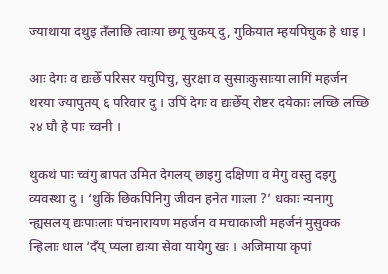ज्याथाया दथुइ तँलाछि त्वाःया छगू चुकय् दु, गुकियात म्हयपिचुक हे धाइ ।

आः देगः व द्यःछेँ परिसर यचुपिचु, सुरक्षा व सुसाःकुसाःया लागिं महर्जन थरया ज्यापुतय् ६ परिवार दु । उपिं देगः व द्यःछेँय् रोष्टर दयेकाः लच्छि लच्छि २४ घौ हे पाः च्वनी ।

थुकथं पाः च्वंगु बापत उमित देगलय् छाइगु दक्षिणा व मेगु वस्तु दइगु व्यवस्था दु । ‘थुकिं छिकपिनिगु जीवन हनेत गाःला ?’ धकाः न्यनागु न्ह्यसलय् द्यःपाःलाः पंचनारायण महर्जन व मचाकाजी महर्जनं मुसुक्क न्हिलाः धाल ‘दँय् प्यला द्यःया सेवा यायेगु खः । अजिमाया कृपां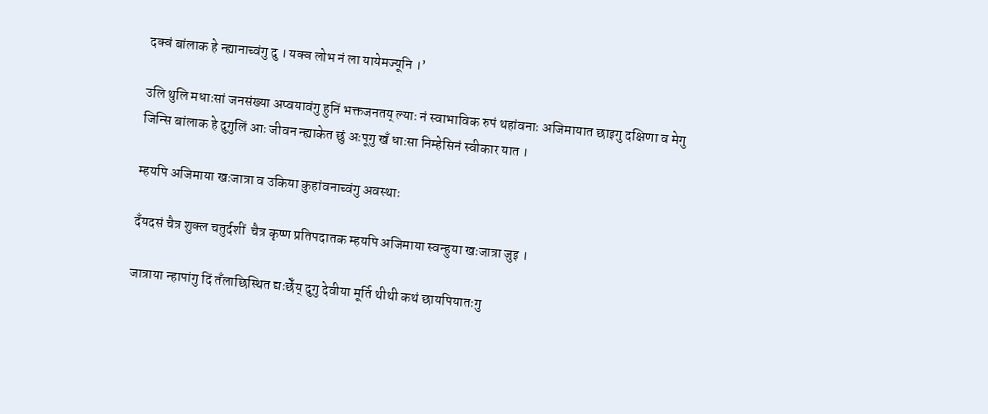दक्वं बांलाक हे न्ह्यानाच्वंगु दु । यक्व लोभ नं ला यायेमज्यूनि ।’

उलि थुलि मधाःसां जनसंख्या अप्वयावंगु हुनिं भक्तजनतय् ल्याः नं स्वाभाविक रुपं थहांवनाः अजिमायात छाइगु दक्षिणा व मेगु जिन्सि बांलाक हे दुगुलिं आः जीवन न्ह्याकेत छुं अःपूगु खँ धाःसा निम्हेसिनं स्वीकार यात ।

म्हयपि अजिमाया खःजात्रा व उकिया कुहांवनाच्वंगु अवस्थाः

दँयदसं चैत्र शुक्ल चतुर्दशीं  चैत्र कृष्ण प्रतिपदातक म्हयपि अजिमाया स्वन्हुया खःजात्रा जुइ ।

जात्राया न्हापांगु दिं तँलाछिस्थित द्यःछेँय् दुगु देवीया मूर्ति थीथी कथं छायपियातःगु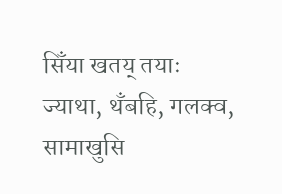सिँया खतय् तयाः ज्याथा, थँबहि, गलक्व, सामाखुसि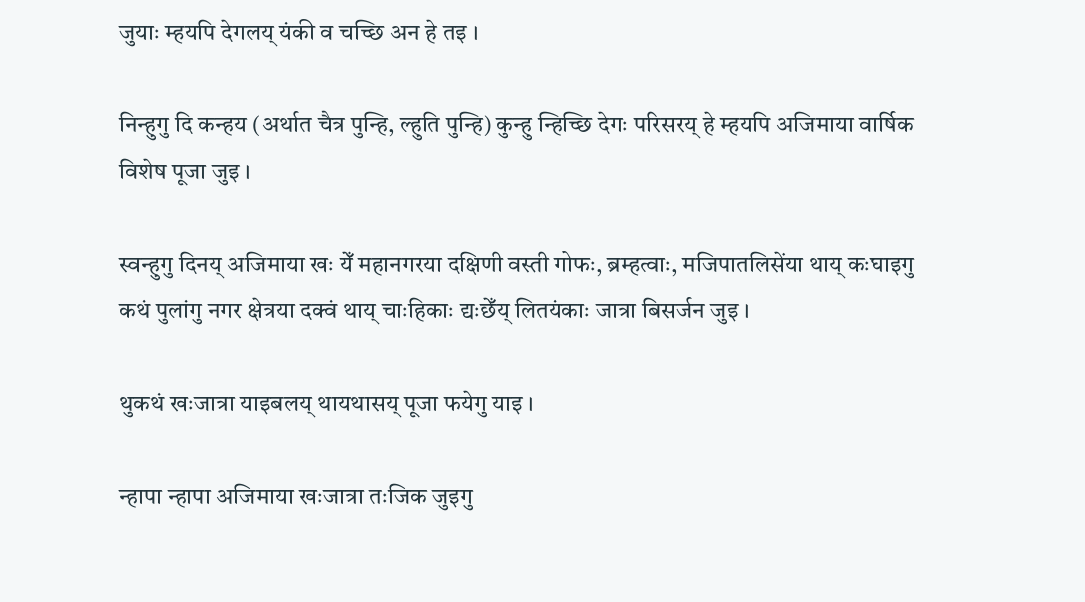जुयाः म्हयपि देगलय् यंकी व चच्छि अन हे तइ ।

निन्हुगु दि कन्हय (अर्थात चैत्र पुन्हि, ल्हुति पुन्हि) कुन्हु न्हिच्छि देगः परिसरय् हे म्हयपि अजिमाया वार्षिक विशेष पूजा जुइ ।

स्वन्हुगु दिनय् अजिमाया खः येँ महानगरया दक्षिणी वस्ती गोफः, ब्रम्हत्वाः, मजिपातलिसेंया थाय् कःघाइगु कथं पुलांगु नगर क्षेत्रया दक्वं थाय् चाःहिकाः द्यःछेँय् लितयंकाः जात्रा बिसर्जन जुइ ।

थुकथं खःजात्रा याइबलय् थायथासय् पूजा फयेगु याइ ।

न्हापा न्हापा अजिमाया खःजात्रा तःजिक जुइगु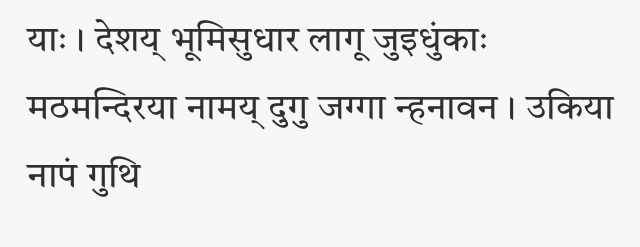याः । देशय् भूमिसुधार लागू जुइधुंकाः मठमन्दिरया नामय् दुगु जग्गा न्हनावन । उकिया नापं गुथि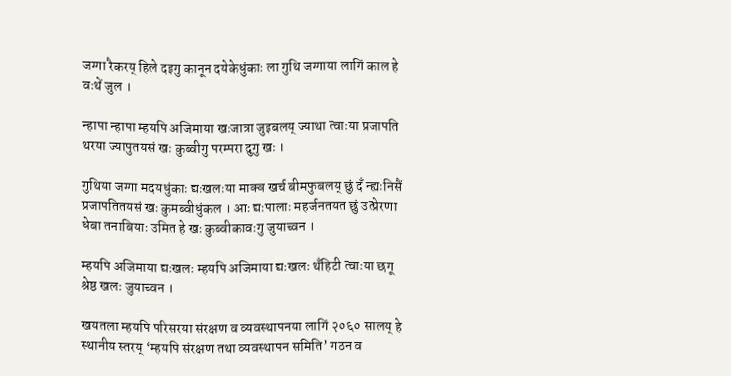जग्गा रैकरय् हिले दइगु कानून दयेकेधुंकाः ला गुथि जग्गाया लागिं काल हे वःथें जुल ।

न्हापा न्हापा म्हयपि अजिमाया खःजात्रा जुइबलय् ज्याथा त्वाःया प्रजापति थरया ज्यापुतयसं खः कुब्वीगु परम्परा दुगु खः ।

गुथिया जग्गा मदयधुंकाः द्यःखलःया माक्व खर्च बीमफुबलय् छुं दँ न्ह्यःनिसैं प्रजापतितयसं खः कुमब्वीधुंकल । आः द्यःपालाः महर्जनतयत छुं उत्प्रेरणा धेबा तनाबियाः उमित हे खः कुब्वीकावःगु जुयाच्वन ।

म्हयपि अजिमाया द्यःखलः म्हयपि अजिमाया द्यःखलः थँहिटी त्वाःया छगू श्रेष्ठ खलः जुयाच्वन ।

खयतला म्हयपि परिसरया संरक्षण व व्यवस्थापनया लागिं २०६० सालय् हे स्थानीय स्तरय् ‘म्हयपि संरक्षण तथा व्यवस्थापन समिति’ गठन व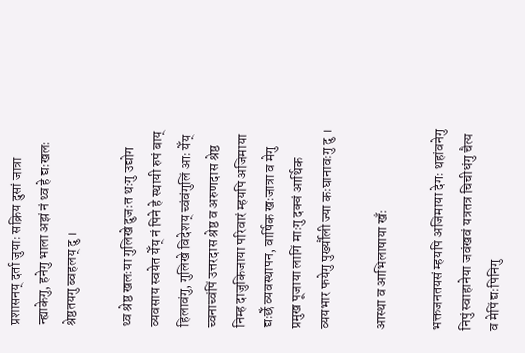प्रशासनय् दर्ता जुयाः सक्रिय दुसां जात्रा न्ह्याकेगु, हनेगु भाला अझं नं थ्व हे द्यःखलः श्रेष्ठतयगु ब्वहलय् दु ।

थ्व श्रेष्ठ खलःया गुलिखे दुजःत थःगु उद्योग व्यवसाय स्वयेत येँय् नं पिने हे स्थायी रुपं बाय् हिलावंगु, गुलिखे विदेशय् च्वंवंगुलिं आः येँय् च्वनाच्वंपिं उत्तरदास श्रेष्ठ व अरुणदास श्रेष्ठ निम्ह दाजुकिजाया परिवारं म्हयपि अजिमाया द्यःछेँ व्यवस्थापन, वार्षिक खःजात्रा व मेगु प्रमुख पूजाया लागिं माःगु दक्वं आर्थिक व्ययभार फयेगु पुर्ख्यौली ज्या कःघानावःगु दु ।

आस्था व आभिलाषाया खँः

भक्तजनतयसं म्हयपि अजिमाया देगः थहांवनेगु निपुं स्वाहानेया जवंखवं यत्रतत्र चिचीधंगु चैत्य व मेपिं द्यःपिनिगु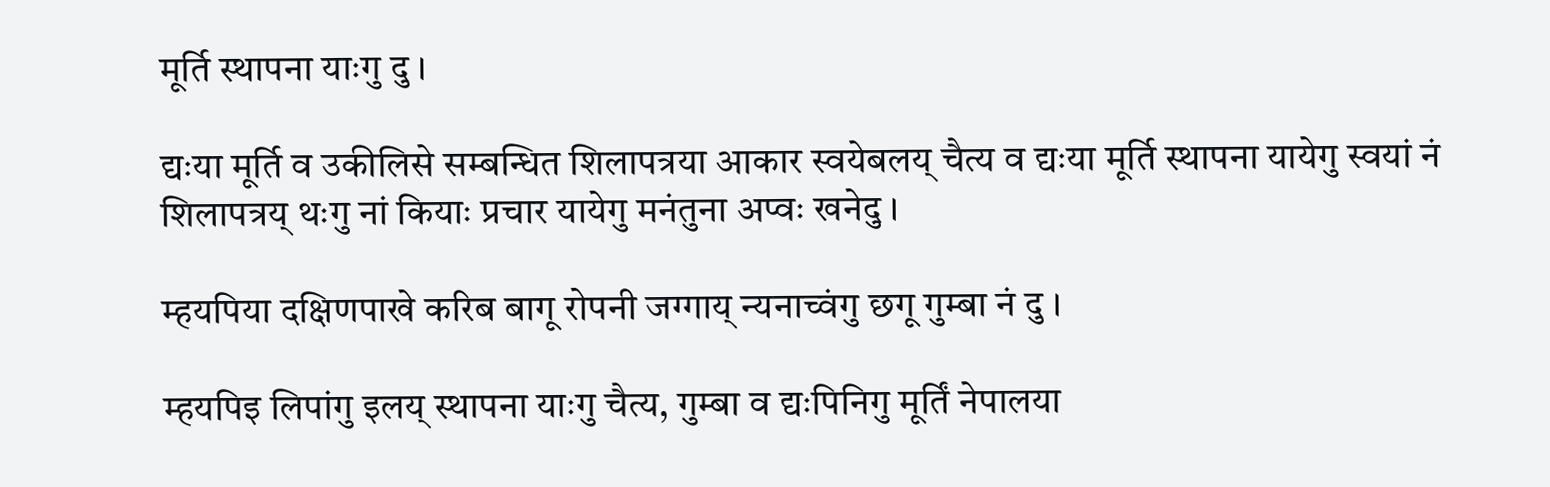मूर्ति स्थापना याःगु दु ।

द्यःया मूर्ति व उकीलिसे सम्बन्धित शिलापत्रया आकार स्वयेबलय् चैत्य व द्यःया मूर्ति स्थापना यायेगु स्वयां नं शिलापत्रय् थःगु नां कियाः प्रचार यायेगु मनंतुना अप्वः खनेदु ।

म्हयपिया दक्षिणपाखे करिब बागू रोपनी जग्गाय् न्यनाच्वंगु छगू गुम्बा नं दु ।

म्हयपिइ लिपांगु इलय् स्थापना याःगु चैत्य, गुम्बा व द्यःपिनिगु मूर्तिं नेपालया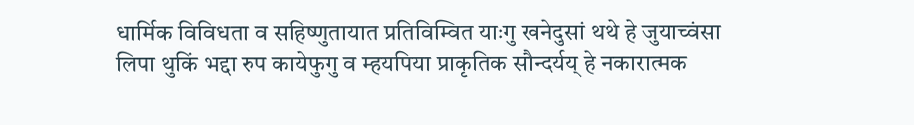धार्मिक विविधता व सहिष्णुतायात प्रतिविम्वित याःगु खनेदुसां थथे हे जुयाच्वंसा लिपा थुकिं भद्दा रुप कायेफुगु व म्हयपिया प्राकृतिक सौन्दर्यय् हे नकारात्मक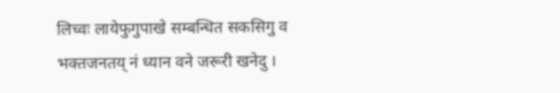लिच्वः लायेफुगुपाखे सम्बन्धित सकसिगु व भक्तजनतय् नं ध्यान वने जरूरी खनेदु ।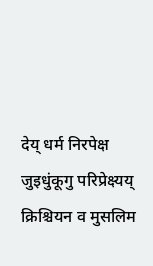देय् धर्म निरपेक्ष जुइधुंकूगु परिप्रेक्ष्यय् क्रिश्चियन व मुसलिम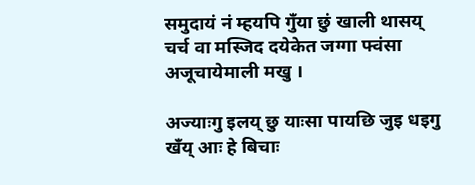समुदायं नं म्हयपि गुँया छुं खाली थासय् चर्च वा मस्जिद दयेकेत जग्गा फ्वंसा अजूचायेमाली मखु ।

अज्याःगु इलय् छु याःसा पायछि जुइ धइगु खँय् आः हे बिचाः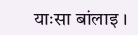याःसा बांलाइ ।